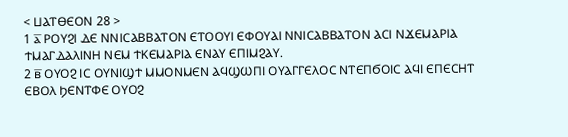< ⳘⲀⲦⲐⲈⲞⲚ 28 >
1 ⲁ̅ ⲢⲞⲨϨⲒ ⲆⲈ ⲚⲚⲒⲤⲀⲂⲂⲀⲦⲞⲚ ⲈⲦⲞⲞⲨⲒ ⲈⲪⲞⲨⲀⲒ ⲚⲚⲒⲤⲀⲂⲂⲀⲦⲞⲚ ⲀⲤⲒ ⲚϪⲈⲘⲀⲢⲒⲀ ϮⲘⲀⲄⲆⲀⲖⲒⲚⲎ ⲚⲈⲘ ϮⲔⲈⲘⲀⲢⲒⲀ ⲈⲚⲀⲨ ⲈⲠⲒⲘϨⲀⲨ.
2 ⲃ̅ ⲞⲨⲞϨ ⲒⲤ ⲞⲨⲚⲒϢϮ ⲘⲘⲞⲚⲘⲈⲚ ⲀϤϢⲰⲠⲒ ⲞⲨⲀⲄⲄⲈⲖⲞⲤ ⲚⲦⲈⲠϬⲞⲒⲤ ⲀϤⲒ ⲈⲠⲈⲤⲎⲦ ⲈⲂⲞⲖ ϦⲈⲚⲦⲪⲈ ⲞⲨⲞϨ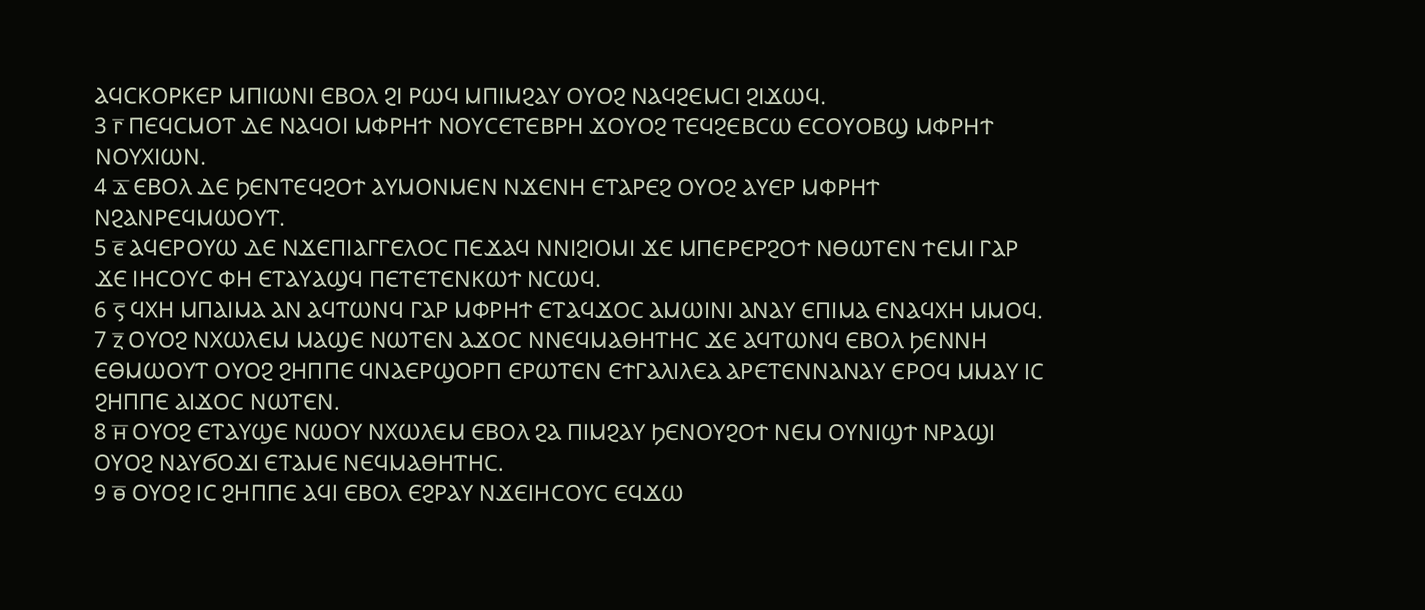ⲀϤⲤⲔⲞⲢⲔⲈⲢ ⲘⲠⲒⲰⲚⲒ ⲈⲂⲞⲖ ϨⲒ ⲢⲰϤ ⲘⲠⲒⲘϨⲀⲨ ⲞⲨⲞϨ ⲚⲀϤϨⲈⲘⲤⲒ ϨⲒϪⲰϤ.
3 ⲅ̅ ⲠⲈϤⲤⲘⲞⲦ ⲆⲈ ⲚⲀϤⲞⲒ ⲘⲪⲢⲎϮ ⲚⲞⲨⲤⲈⲦⲈⲂⲢⲎ ϪⲞⲨⲞϨ ⲦⲈϤϨⲈⲂⲤⲰ ⲈⲤⲞⲨⲞⲂϢ ⲘⲪⲢⲎϮ ⲚⲞⲨⲬⲒⲰⲚ.
4 ⲇ̅ ⲈⲂⲞⲖ ⲆⲈ ϦⲈⲚⲦⲈϤϨⲞϮ ⲀⲨⲘⲞⲚⲘⲈⲚ ⲚϪⲈⲚⲎ ⲈⲦⲀⲢⲈϨ ⲞⲨⲞϨ ⲀⲨⲈⲢ ⲘⲪⲢⲎϮ ⲚϨⲀⲚⲢⲈϤⲘⲰⲞⲨⲦ.
5 ⲉ̅ ⲀϤⲈⲢⲞⲨⲰ ⲆⲈ ⲚϪⲈⲠⲒⲀⲄⲄⲈⲖⲞⲤ ⲠⲈϪⲀϤ ⲚⲚⲒϨⲒⲞⲘⲒ ϪⲈ ⲘⲠⲈⲢⲈⲢϨⲞϮ ⲚⲐⲰⲦⲈⲚ ϮⲈⲘⲒ ⲄⲀⲢ ϪⲈ ⲒⲎⲤⲞⲨⲤ ⲪⲎ ⲈⲦⲀⲨⲀϢϤ ⲠⲈⲦⲈⲦⲈⲚⲔⲰϮ ⲚⲤⲰϤ.
6 ⲋ̅ ϤⲬⲎ ⲘⲠⲀⲒⲘⲀ ⲀⲚ ⲀϤⲦⲰⲚϤ ⲄⲀⲢ ⲘⲪⲢⲎϮ ⲈⲦⲀϤϪⲞⲤ ⲀⲘⲰⲒⲚⲒ ⲀⲚⲀⲨ ⲈⲠⲒⲘⲀ ⲈⲚⲀϤⲬⲎ ⲘⲘⲞϤ.
7 ⲍ̅ ⲞⲨⲞϨ ⲚⲬⲰⲖⲈⲘ ⲘⲀϢⲈ ⲚⲰⲦⲈⲚ ⲀϪⲞⲤ ⲚⲚⲈϤⲘⲀⲐⲎⲦⲎⲤ ϪⲈ ⲀϤⲦⲰⲚϤ ⲈⲂⲞⲖ ϦⲈⲚⲚⲎ ⲈⲐⲘⲰⲞⲨⲦ ⲞⲨⲞϨ ϨⲎⲠⲠⲈ ϤⲚⲀⲈⲢϢⲞⲢⲠ ⲈⲢⲰⲦⲈⲚ ⲈϮⲄⲀⲖⲒⲖⲈⲀ ⲀⲢⲈⲦⲈⲚⲚⲀⲚⲀⲨ ⲈⲢⲞϤ ⲘⲘⲀⲨ ⲒⲤ ϨⲎⲠⲠⲈ ⲀⲒϪⲞⲤ ⲚⲰⲦⲈⲚ.
8 ⲏ̅ ⲞⲨⲞϨ ⲈⲦⲀⲨϢⲈ ⲚⲰⲞⲨ ⲚⲬⲰⲖⲈⲘ ⲈⲂⲞⲖ ϨⲀ ⲠⲒⲘϨⲀⲨ ϦⲈⲚⲞⲨϨⲞϮ ⲚⲈⲘ ⲞⲨⲚⲒϢϮ ⲚⲢⲀϢⲒ ⲞⲨⲞϨ ⲚⲀⲨϬⲞϪⲒ ⲈⲦⲀⲘⲈ ⲚⲈϤⲘⲀⲐⲎⲦⲎⲤ.
9 ⲑ̅ ⲞⲨⲞϨ ⲒⲤ ϨⲎⲠⲠⲈ ⲀϤⲒ ⲈⲂⲞⲖ ⲈϨⲢⲀⲨ ⲚϪⲈⲒⲎⲤⲞⲨⲤ ⲈϤϪⲰ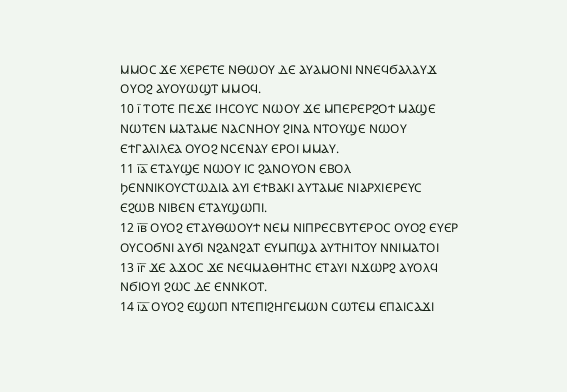ⲘⲘⲞⲤ ϪⲈ ⲬⲈⲢⲈⲦⲈ ⲚⲐⲰⲞⲨ ⲆⲈ ⲀⲨⲀⲘⲞⲚⲒ ⲚⲚⲈϤϬⲀⲖⲀⲨϪ ⲞⲨⲞϨ ⲀⲨⲞⲨⲰϢⲦ ⲘⲘⲞϤ.
10 ⲓ̅ ⲦⲞⲦⲈ ⲠⲈϪⲈ ⲒⲎⲤⲞⲨⲤ ⲚⲰⲞⲨ ϪⲈ ⲘⲠⲈⲢⲈⲢϨⲞϮ ⲘⲀϢⲈ ⲚⲰⲦⲈⲚ ⲘⲀⲦⲀⲘⲈ ⲚⲀⲤⲚⲎⲞⲨ ϨⲒⲚⲀ ⲚⲦⲞⲨϢⲈ ⲚⲰⲞⲨ ⲈϮⲄⲀⲖⲒⲖⲈⲀ ⲞⲨⲞϨ ⲚⲤⲈⲚⲀⲨ ⲈⲢⲞⲒ ⲘⲘⲀⲨ.
11 ⲓ̅ⲁ̅ ⲈⲦⲀⲨϢⲈ ⲚⲰⲞⲨ ⲒⲤ ϨⲀⲚⲞⲨⲞⲚ ⲈⲂⲞⲖ ϦⲈⲚⲚⲒⲔⲞⲨⲤⲦⲰⲆⲒⲀ ⲀⲨⲒ ⲈϮⲂⲀⲔⲒ ⲀⲨⲦⲀⲘⲈ ⲚⲒⲀⲢⲬⲒⲈⲢⲈⲨⲤ ⲈϨⲰⲂ ⲚⲒⲂⲈⲚ ⲈⲦⲀⲨϢⲰⲠⲒ.
12 ⲓ̅ⲃ̅ ⲞⲨⲞϨ ⲈⲦⲀⲨⲐⲰⲞⲨϮ ⲚⲈⲘ ⲚⲒⲠⲢⲈⲤⲂⲨⲦⲈⲢⲞⲤ ⲞⲨⲞϨ ⲈⲨⲈⲢ ⲞⲨⲤⲞϬⲚⲒ ⲀⲨϬⲒ ⲚϨⲀⲚϨⲀⲦ ⲈⲨⲘⲠϢⲀ ⲀⲨⲦⲎⲒⲦⲞⲨ ⲚⲚⲒⲘⲀⲦⲞⲒ
13 ⲓ̅ⲅ̅ ϪⲈ ⲀϪⲞⲤ ϪⲈ ⲚⲈϤⲘⲀⲐⲎⲦⲎⲤ ⲈⲦⲀⲨⲒ ⲚϪⲰⲢϨ ⲀⲨⲞⲖϤ ⲚϬⲒⲞⲨⲒ ϨⲰⲤ ⲆⲈ ⲈⲚⲚⲔⲞⲦ.
14 ⲓ̅ⲇ̅ ⲞⲨⲞϨ ⲈϢⲰⲠ ⲚⲦⲈⲠⲒϨⲎⲄⲈⲘⲰⲚ ⲤⲰⲦⲈⲘ ⲈⲠⲀⲒⲤⲀϪⲒ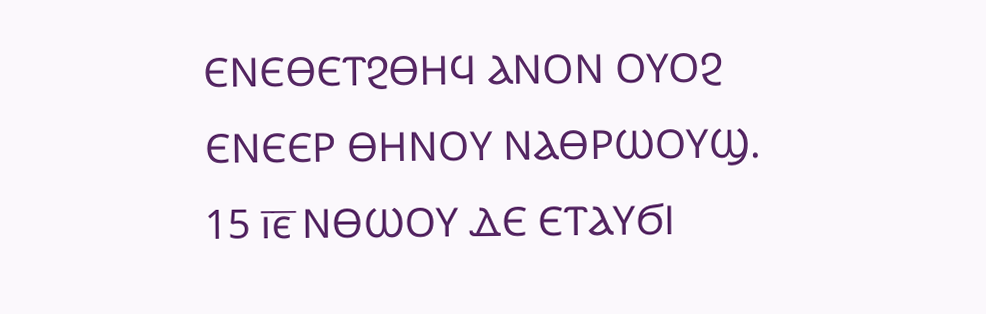ⲈⲚⲈⲐⲈⲦϨⲐⲎϤ ⲀⲚⲞⲚ ⲞⲨⲞϨ ⲈⲚⲈⲈⲢ ⲐⲎⲚⲞⲨ ⲚⲀⲐⲢⲰⲞⲨϢ.
15 ⲓ̅ⲉ̅ ⲚⲐⲰⲞⲨ ⲆⲈ ⲈⲦⲀⲨϬⲒ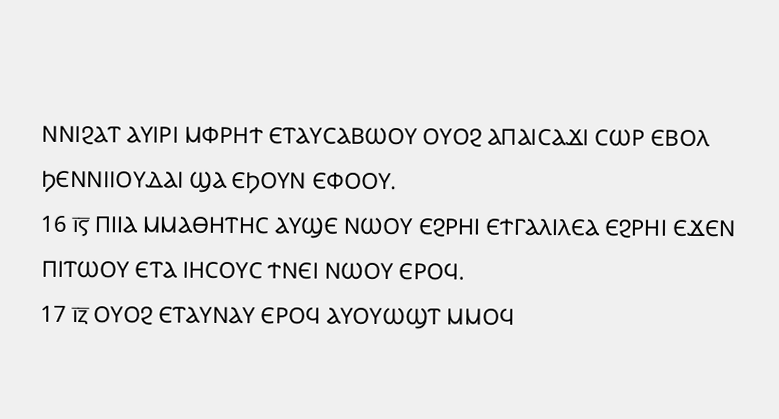ⲚⲚⲒϨⲀⲦ ⲀⲨⲒⲢⲒ ⲘⲪⲢⲎϮ ⲈⲦⲀⲨⲤⲀⲂⲰⲞⲨ ⲞⲨⲞϨ ⲀⲠⲀⲒⲤⲀϪⲒ ⲤⲰⲢ ⲈⲂⲞⲖ ϦⲈⲚⲚⲒⲒⲞⲨⲆⲀⲒ ϢⲀ ⲈϦⲞⲨⲚ ⲈⲪⲞⲞⲨ.
16 ⲓ̅ⲋ̅ ⲠⲒⲒⲀ ⲘⲘⲀⲐⲎⲦⲎⲤ ⲀⲨϢⲈ ⲚⲰⲞⲨ ⲈϨⲢⲎⲒ ⲈϮⲄⲀⲖⲒⲖⲈⲀ ⲈϨⲢⲎⲒ ⲈϪⲈⲚ ⲠⲒⲦⲰⲞⲨ ⲈⲦⲀ ⲒⲎⲤⲞⲨⲤ ϮⲚⲈⲒ ⲚⲰⲞⲨ ⲈⲢⲞϤ.
17 ⲓ̅ⲍ̅ ⲞⲨⲞϨ ⲈⲦⲀⲨⲚⲀⲨ ⲈⲢⲞϤ ⲀⲨⲞⲨⲰϢⲦ ⲘⲘⲞϤ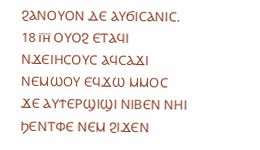ϨⲀⲚⲞⲨⲞⲚ ⲆⲈ ⲀⲨϬⲒⲤⲀⲚⲒⲤ.
18 ⲓ̅ⲏ̅ ⲞⲨⲞϨ ⲈⲦⲀϤⲒ ⲚϪⲈⲒⲎⲤⲞⲨⲤ ⲀϤⲤⲀϪⲒ ⲚⲈⲘⲰⲞⲨ ⲈϤϪⲰ ⲘⲘⲞⲤ ϪⲈ ⲀⲨϮⲈⲢϢⲒϢⲒ ⲚⲒⲂⲈⲚ ⲚⲎⲒ ϦⲈⲚⲦⲪⲈ ⲚⲈⲘ ϨⲒϪⲈⲚ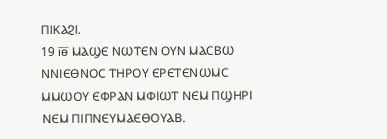ⲠⲒⲔⲀϨⲒ.
19 ⲓ̅ⲑ̅ ⲘⲀϢⲈ ⲚⲰⲦⲈⲚ ⲞⲨⲚ ⲘⲀⲤⲂⲰ ⲚⲚⲒⲈⲐⲚⲞⲤ ⲦⲎⲢⲞⲨ ⲈⲢⲈⲦⲈⲚⲰⲘⲤ ⲘⲘⲰⲞⲨ ⲈⲪⲢⲀⲚ ⲘⲪⲒⲰⲦ ⲚⲈⲘ ⲠϢⲎⲢⲒ ⲚⲈⲘ ⲠⲒⲠⲚⲈⲨⲘⲀⲈⲐⲞⲨⲀⲂ.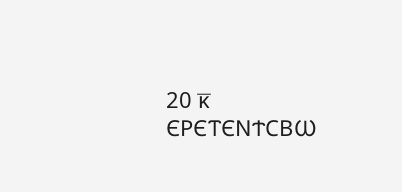20 ⲕ̅ ⲈⲢⲈⲦⲈⲚϮⲤⲂⲰ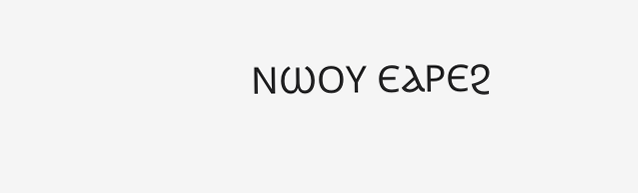ⲚⲰⲞⲨ ⲈⲀⲢⲈϨ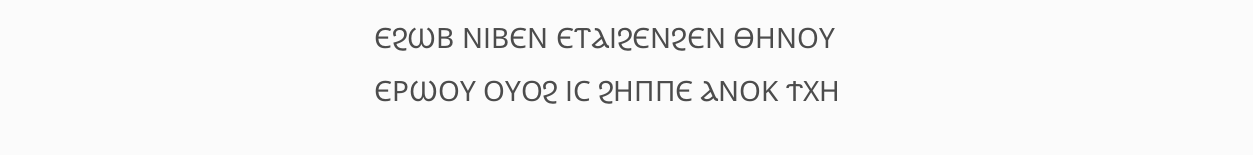ⲈϨⲰⲂ ⲚⲒⲂⲈⲚ ⲈⲦⲀⲒϨⲈⲚϨⲈⲚ ⲐⲎⲚⲞⲨ ⲈⲢⲰⲞⲨ ⲞⲨⲞϨ ⲒⲤ ϨⲎⲠⲠⲈ ⲀⲚⲞⲔ ϮⲬⲎ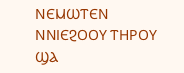ⲚⲈⲘⲰⲦⲈⲚ ⲚⲚⲒⲈϨⲞⲞⲨ ⲦⲎⲢⲞⲨ ϢⲀ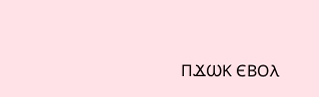ⲠϪⲰⲔ ⲈⲂⲞⲖ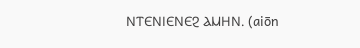ⲚⲦⲈⲚⲒⲈⲚⲈϨ ⲀⲘⲎⲚ. (aiōn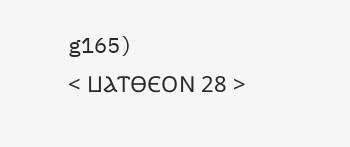g165)
< ⳘⲀⲦⲐⲈⲞⲚ 28 >